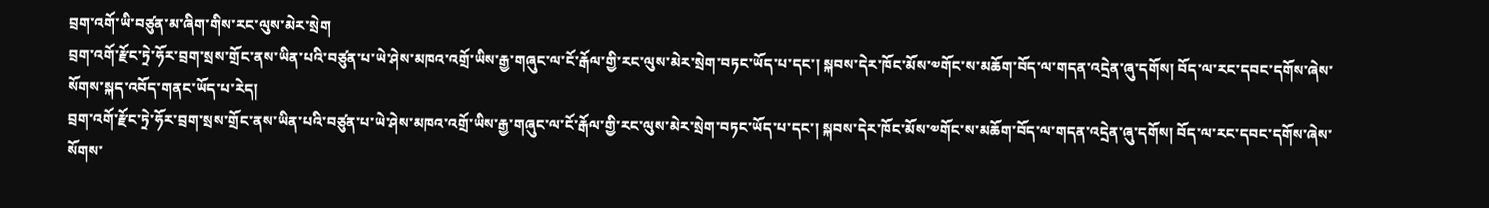བྲག་འགོ་ཡི་བཙུན་མ་ཞིག་གིས་རང་ལུས་མེར་སྲེག
བྲག་འགོ་རྫོང་ཏྲེ་ཧོར་བྲག་སྲས་གྲོང་ནས་ཡིན་པའི་བཙུན་པ་ཡེ་ཤེས་མཁའ་འགྲོ་ཡིས་རྒྱ་གཞུང་ལ་ངོ་རྒོལ་གྱི་རང་ལུས་མེར་སྲེག་བཏང་ཡོད་པ་དང་། སྐབས་དེར་ཁོང་མོས་༧གོང་ས་མཆོག་བོད་ལ་གདན་འདྲེན་ཞུ་དགོས། བོད་ལ་རང་དབང་དགོས་ཞེས་སོགས་སྐད་འབོད་གནང་ཡོད་པ་རེད།
བྲག་འགོ་རྫོང་ཏྲེ་ཧོར་བྲག་སྲས་གྲོང་ནས་ཡིན་པའི་བཙུན་པ་ཡེ་ཤེས་མཁའ་འགྲོ་ཡིས་རྒྱ་གཞུང་ལ་ངོ་རྒོལ་གྱི་རང་ལུས་མེར་སྲེག་བཏང་ཡོད་པ་དང་། སྐབས་དེར་ཁོང་མོས་༧གོང་ས་མཆོག་བོད་ལ་གདན་འདྲེན་ཞུ་དགོས། བོད་ལ་རང་དབང་དགོས་ཞེས་སོགས་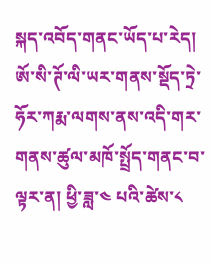སྐད་འབོད་གནང་ཡོད་པ་རེད།
ཨོ་སི་ཊོ་ལི་ཡར་གནས་སྡོད་ཏྲེ་ཧོར་ཀརྨ་ལགས་ནས་འདི་གར་གནས་ཚུལ་མཁོ་སྤྲོད་གནང་བ་ལྟར་ན། ཕྱི་ཟླ་༤ པའི་ཚེས་༨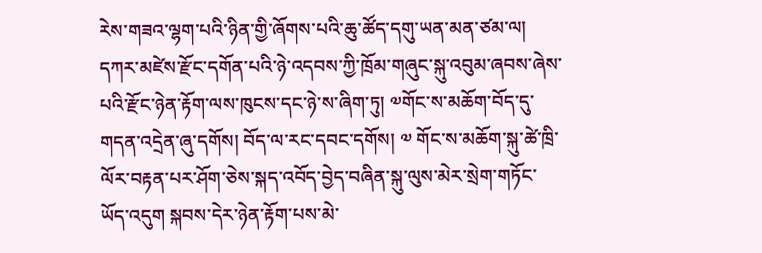རེས་གཟའ་ལྷག་པའི་ཉིན་གྱི་ཞོགས་པའི་ཆུ་ཚོད་དགུ་ཡན་མན་ཙམ་ལ། དཀར་མཛེས་རྫོང་དགོན་པའི་ཉེ་འདབས་ཀྱི་ཁྲོམ་གཞུང་སྐུ་འབུམ་ཞབས་ཞེས་པའི་རྫོང་ཉེན་རྟོག་ལས་ཁུངས་དང་ཉེ་ས་ཞིག་ཏུ། ༧གོང་ས་མཆོག་བོད་དུ་གདན་འདྲེན་ཞུ་དགོས། བོད་ལ་རང་དབང་དགོས། ༧ གོང་ས་མཆོག་སྐུ་ཚེ་ཁྲི་ལོར་བརྟན་པར་ཤོག་ཅེས་སྐད་འབོད་བྱེད་བཞིན་སྐུ་ལུས་མེར་སྲེག་གཏོང་ཡོད་འདུག སྐབས་དེར་ཉེན་རྟོག་པས་མེ་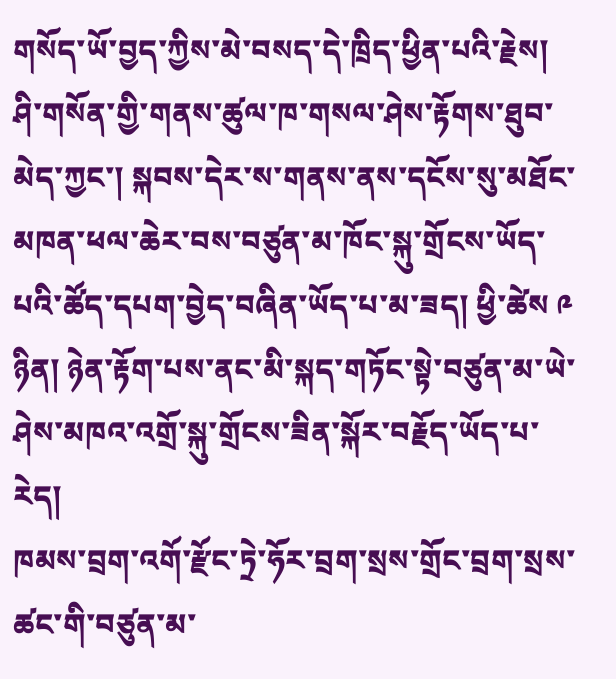གསོད་ཡོ་བྱད་ཀྱིས་མེ་བསད་དེ་ཁྲིད་ཕྱིན་པའི་རྗེས། ཤི་གསོན་གྱི་གནས་ཚུལ་ཁ་གསལ་ཤེས་རྟོགས་ཐུབ་མེད་ཀྱང་། སྐབས་དེར་ས་གནས་ནས་དངོས་སུ་མཐོང་མཁན་ཕལ་ཆེར་བས་བཙུན་མ་ཁོང་སྐུ་གྲོངས་ཡོད་པའི་ཚོད་དཔག་བྱེད་བཞིན་ཡོད་པ་མ་ཟད། ཕྱི་ཚེས ༩ ཉིན། ཉེན་རྟོག་པས་ནང་མི་སྐད་གཏོང་སྟེ་བཙུན་མ་ཡེ་ཤེས་མཁའ་འགྲོ་སྐུ་གྲོངས་ཟིན་སྐོར་བརྗོད་ཡོད་པ་རེད།
ཁམས་བྲག་འགོ་རྫོང་ཏྲེ་ཧོར་བྲག་སྲས་གྲོང་བྲག་སྲས་ཚང་གི་བཙུན་མ་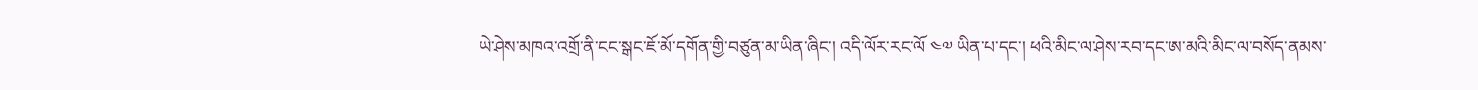ཡེ་ཤེས་མཁའ་འགྲོ་ནི་ངང་སྒང་ཇོ་མོ་དགོན་གྱི་བཙུན་མ་ཡིན་ཞིང་། འདི་ལོར་རང་ལོ ༤༧ ཡིན་པ་དང་། ཕའི་མིང་ལ་ཤེས་རབ་དང་ཨ་མའི་མིང་ལ་བསོད་ནམས་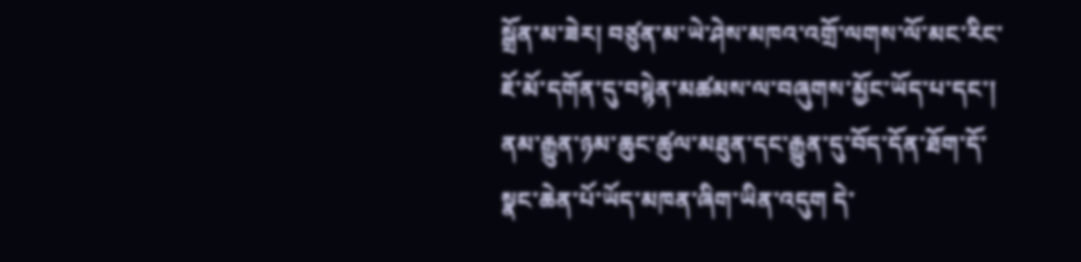སྒྲོན་མ་ཟེར། བཙུན་མ་ཡེ་ཤེས་མཁའ་འགྲོ་ལགས་ལོ་མང་རིང་ཇོ་མོ་དགོན་དུ་བསྙེན་མཚམས་ལ་བཞུགས་མྱོང་ཡོད་པ་དང་། ནམ་རྒྱུན་ཉམ་ཆུང་ཚུལ་མཐུན་དང་རྒྱུན་དུ་བོད་དོན་ཐོག་དོ་སྣང་ཆེན་པོ་ཡོད་མཁན་ཞིག་ཡིན་འདུག དེ་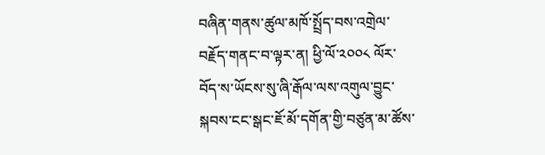བཞིན་གནས་ཚུལ་མཁོ་སྤྲོད་བས་འགྲེལ་བརྗོད་གནང་བ་ལྟར་ན། ཕྱི་ལོ་༢༠༠༨ ལོར་བོད་ས་ཡོངས་སུ་ཞི་རྒོལ་ལས་འགུལ་བྱུང་སྐབས་ངང་སྒང་ཇོ་མོ་དགོན་གྱི་བཙུན་མ་ཚོས་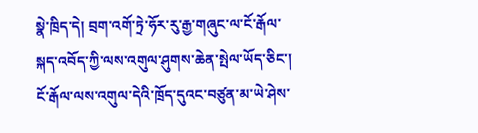སྣེ་ཁྲིད་དེ། བྲག་འགོ་ཏྲེ་ཧོར་རུ་རྒྱ་གཞུང་ལ་ངོ་རྒོལ་སྐད་འབོད་ཀྱི་ལས་འགུལ་ཤུགས་ཆེན་སྤེལ་ཡོད་ཅིང་། ངོ་རྒོལ་ལས་འགུལ་དེའི་ཁྲོད་དུའང་བཙུན་མ་ཡེ་ཤེས་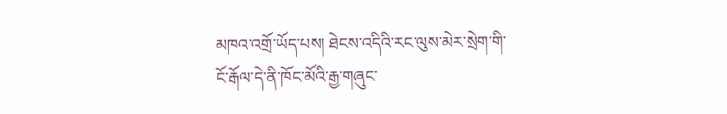མཁའ་འགྲོ་ཡོད་པས། ཐེངས་འདིའི་རང་ལུས་མེར་སྲེག་གི་ངོ་རྒོལ་དེ་ནི་ཁོང་མོའི་རྒྱ་གཞུང་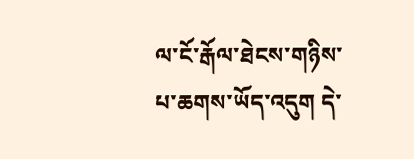ལ་ངོ་རྒོལ་ཐེངས་གཉིས་པ་ཆགས་ཡོད་འདུག དེ་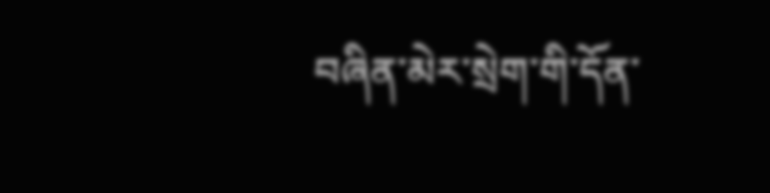བཞིན་མེར་སྲེག་གི་དོན་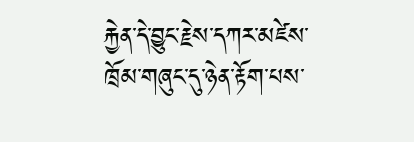རྐྱེན་དེ་བྱུང་རྗེས་དཀར་མཛེས་ཁྲོམ་གཞུང་དུ་ཉེན་རྟོག་པས་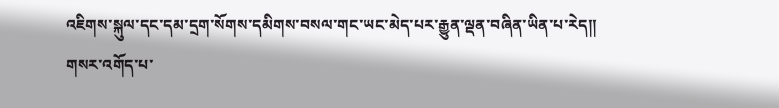འཇིགས་སྐུལ་དང་དམ་དྲག་སོགས་དམིགས་བསལ་གང་ཡང་མེད་པར་རྒྱུན་ལྡན་བཞིན་ཡིན་པ་རེད།།
གསར་འགོད་པ་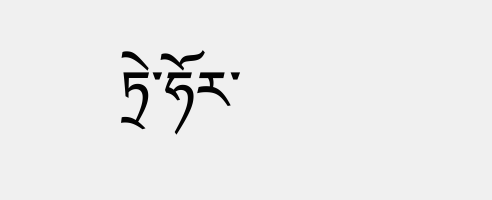ཏྲེ་ཧོར་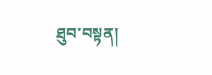ཐུབ་བསྟན།